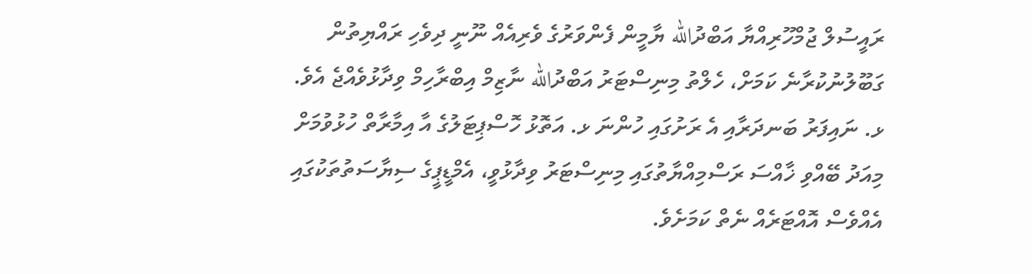ރައީސުލް ޖުމްހޫރިއްޔާ އަބްދުالله ޔާމީން ފެންވަރުގެ ވެރިއެއް ނޫނީ ދިވެހި ރައްޔިތުން ގަބޫލުނުކުރާނެ ކަމަށް، ހެލްތު މިނިސްޓަރު އަބްދުالله ނާޒިމް އިބްރާހިމް ވިދާޅުވެއްޖެ އެވެ.
ޅ. ނައިފަރު ބަނދަރާއި އެ ރަށުގައި ހުންނަ ޅ. އަތޮޅު ހޮސްޕިޓަލުގެ އާ އިމާރާތް ހުޅުވުމަށް މިއަދު ބޭއްވި ޚާއްސަ ރަސްމިއްޔާތުގައި މިނިސްޓަރު ވިދާޅުވީ، އެމްޑީޕީގެ ސިޔާސަތުތަކުގައި އެއްވެސް އޮއްޓަރެއް ނެތް ކަމަށެވެ.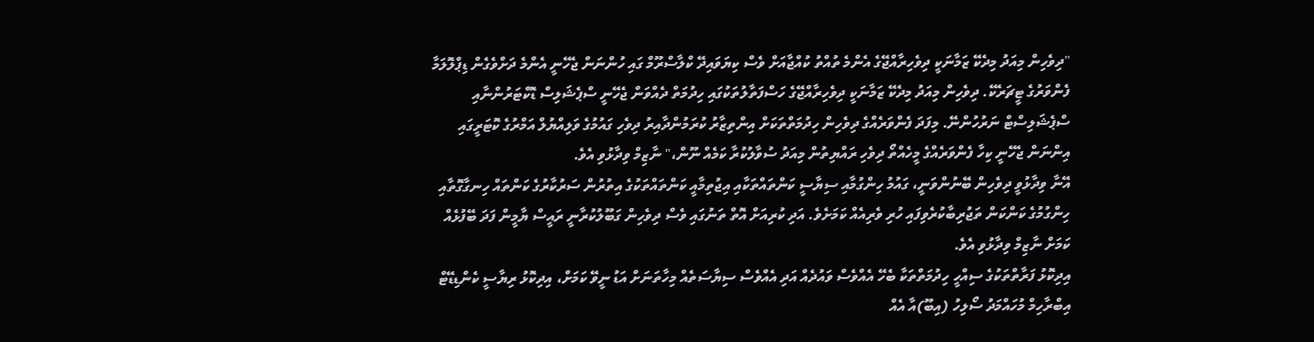"ދިވެހިން މިއަދު މިދެކޭ ޒަމާނަކީ ދިވެހިރާއްޖޭގެ އެންމެ ތުއްތު ކުއްޖާއަށް ވެސް ކިޔަވައިދޭ ކްލާސްރޫމް ގައި ހުންނަން ޖެހޭނީ އެންމެ ދަށްވެގެން ޑިޕްލޮލަމާ ފެންވަރުގެ ޓީޗަރެކޭ. ދިވެހިން މިއަދު މިދެކޭ ޒަމާނަކީ ދިވެހިރާއްޖޭގެ ހަސްފަތާލުތަކުގައި ހިދުމަތް ދެއްވަން ޖެހޭނީ ސްޕެޝަލިސް ޑޮކްޓަރުންނާއި ސްޕެޝަލިސްޓް ނަރުހުންނޭ. މިފަދަ ފެންވަރެއްގެ ދިވެހިން ހިދުމަތްތަކަށް އިންތިޒާރު ކުރަމުންދާއިރު ދިވެހި ގައުމުގެ ވަލިއްޔުލް އަމްރުގެ ކޮޓަރީގައި އިންނަން ޖެހޭނީ ކިހާ ފެންވަރެއްގެ މީހެއްތޯ ދިވެހި ރައްޔިތުން މިއަދު ސުވާލުކުރާ ކަމެއް ނޫން،" ނާޒިމް ވިދާޅުވި އެވެ.
އޭނާ ވިދާޅުވީ ދިވެހިން ބޭނުންވަނީ، ގައުމު ހިންގުމާއި ސިޔާސީ ކަންތައްތަކާއި އިޖުތިމާއީ ކަންތައްތަކުގެ އިތުރުން ސަރުކާރުގެ ކަންތައް ހިނގާގޮތާއި ހިންގުމުގެ ކަންކަން ތަޖުރިބާކުރެވިފައި ހުރި ވެރިއެއް ކަމަށެވެ. އަދި ކުރިއަށް އޮތް ތަނުގައި ވެސް ދިވެހިން ގަބޫލުކުރާނީ ރައީސް ޔާމީން ފަދަ ބޭފުޅެއް ކަމަށް ނާޒިމް ވިދާޅުވި އެވެ.
އިދިކޮޅު ފަރާތްތަކުގެ ސިއްހީ ހިދުމަތްތަކާ ބެހޭ އެއްވެސް ވައުދެއް އަދި އެއްވެސް ސިޔާސަތެއް މިހާތަނަށް އަޑު ނީވޭ ކަމަށް، އިދިކޮޅު ރިޔާސީ ކެންޑިޑޭޓް އިބްރާހިމް މުހައްމަދު ސޯލިހު (އިބޫ)އާ އެއް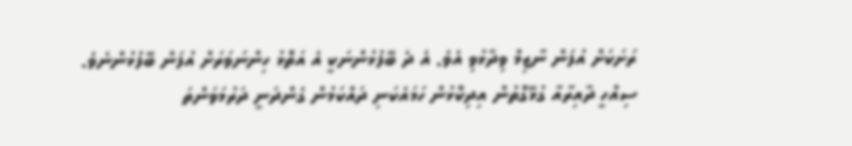ރަށަކަށް އުފަން ނާޒިމް ވިދާޅުވި އެވެ. އެ ދެ ބޭފުޅުންނަކީ އެ އަތޮޅު ހިންނަވަރަށް އުފަން ބޭފުޅުންނެވެ.
ސިއްހީ ދާއިރާއާ ގުޅޭގޮތުން އިދިކޮޅުން ހަމައެކަނި ދައްކަމުން ގެންދަނީ ދަރުމަވަންތަ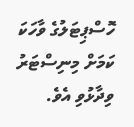ހޮސްޕިޓަލުގެ ވާހަކަ ކަމަށް މިނިސްޓަރު ވިދާޅުވި އެވެ.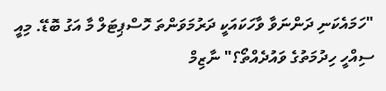"ހަމައެކަނި ދަންނަވާ ވާހަކައަކީ ދަރުމަވަންތަ ހޮސްޕިޓަލް މާ އަގު ބޮޑޭ. މިއީ ސިއްހީ ހިދުމަތުގެ ވައުދެއްތޯ؟" ނާޒިމް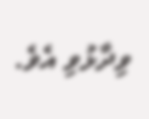ވިދާޅުވި އެވެ.